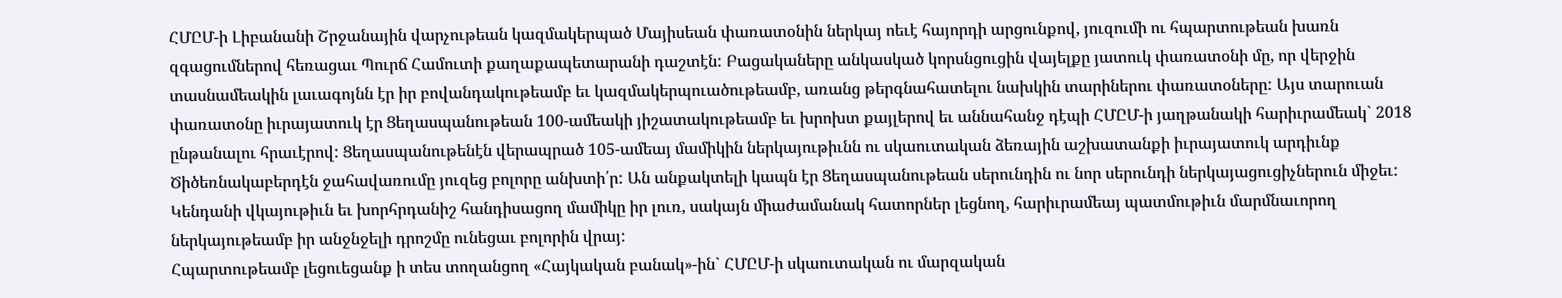ՀՄԸՄ-ի Լիբանանի Շրջանային վարչութեան կազմակերպած Մայիսեան փառատօնին ներկայ ոեւէ հայորդի արցունքով, յուզումի ու հպարտութեան խառն զգացումներով հեռացաւ Պուրճ Համուտի քաղաքապետարանի դաշտէն: Բացակաները անկասկած կորսնցուցին վայելքը յատուկ փառատօնի մը, որ վերջին տասնամեակին լաւագոյնն էր իր բովանդակութեամբ եւ կազմակերպուածութեամբ, առանց թերգնահատելու նախկին տարիներու փառատօները: Այս տարուան փառատօնը իւրայատուկ էր Ցեղասպանութեան 100-ամեակի յիշատակութեամբ եւ խրոխտ քայլերով եւ աննահանջ դէպի ՀՄԸՄ-ի յաղթանակի հարիւրամեակ` 2018 ընթանալու հրաւէրով: Ցեղասպանութենէն վերապրած 105-ամեայ մամիկին ներկայութիւնն ու սկաուտական ձեռային աշխատանքի իւրայատուկ արդիւնք Ծիծեռնակաբերդէն ջահավառումը յուզեց բոլորը անխտի՛ր: Ան անքակտելի կապն էր Ցեղասպանութեան սերունդին ու նոր սերունդի ներկայացուցիչներուն միջեւ: Կենդանի վկայութիւն եւ խորհրդանիշ հանդիսացող մամիկը իր լուռ, սակայն միաժամանակ հատորներ լեցնող, հարիւրամեայ պատմութիւն մարմնաւորող ներկայութեամբ իր անջնջելի դրոշմը ունեցաւ բոլորին վրայ:
Հպարտութեամբ լեցուեցանք ի տես տողանցող «Հայկական բանակ»-ին` ՀՄԸՄ-ի սկաուտական ու մարզական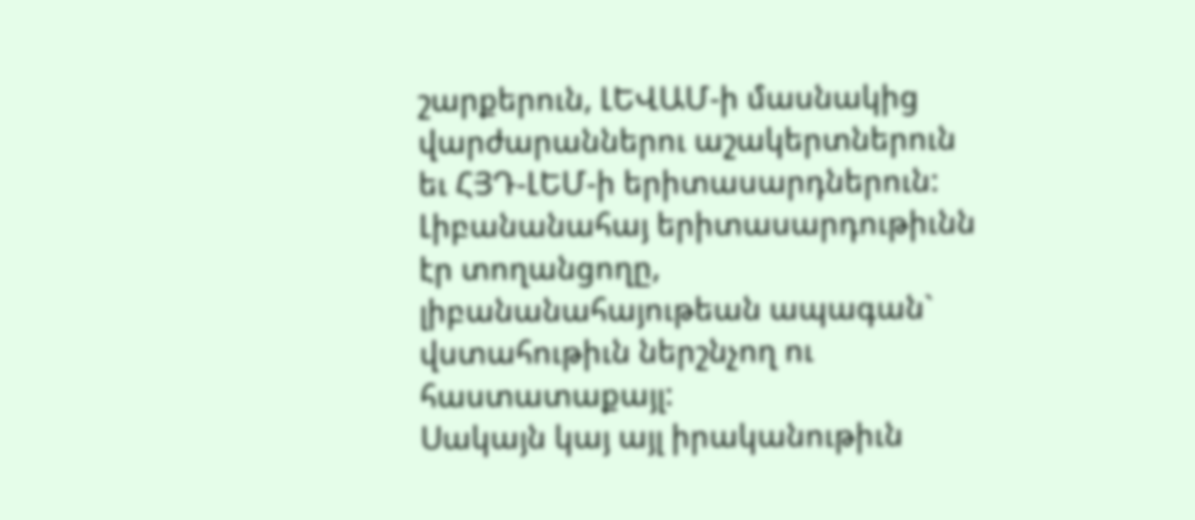շարքերուն, ԼԵՎԱՄ-ի մասնակից վարժարաններու աշակերտներուն եւ ՀՅԴ-ԼԵՄ-ի երիտասարդներուն: Լիբանանահայ երիտասարդութիւնն էր տողանցողը, լիբանանահայութեան ապագան` վստահութիւն ներշնչող ու հաստատաքայլ:
Սակայն կայ այլ իրականութիւն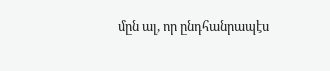մըն ալ, որ ընդհանրապէս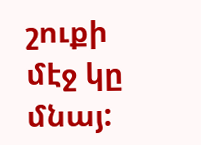շուքի մէջ կը մնայ: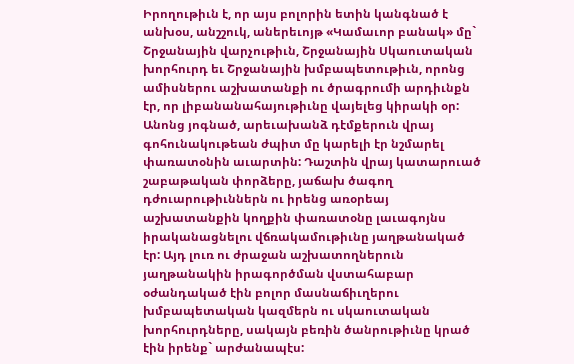Իրողութիւն է, որ այս բոլորին ետին կանգնած է անխօս, անշշուկ, աներեւոյթ «Կամաւոր բանակ» մը` Շրջանային վարչութիւն, Շրջանային Սկաուտական խորհուրդ եւ Շրջանային խմբապետութիւն, որոնց ամիսներու աշխատանքի ու ծրագրումի արդիւնքն էր, որ լիբանանահայութիւնը վայելեց կիրակի օր: Անոնց յոգնած, արեւախանձ դէմքերուն վրայ գոհունակութեան ժպիտ մը կարելի էր նշմարել փառատօնին աւարտին: Դաշտին վրայ կատարուած շաբաթական փորձերը, յաճախ ծագող դժուարութիւններն ու իրենց առօրեայ աշխատանքին կողքին փառատօնը լաւագոյնս իրականացնելու վճռակամութիւնը յաղթանակած էր: Այդ լուռ ու ժրաջան աշխատողներուն յաղթանակին իրագործման վստահաբար օժանդակած էին բոլոր մասնաճիւղերու խմբապետական կազմերն ու սկաուտական խորհուրդները, սակայն բեռին ծանրութիւնը կրած էին իրենք` արժանապէս: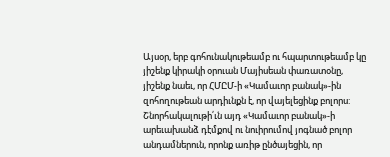Այսօր, երբ գոհունակութեամբ ու հպարտութեամբ կը յիշենք կիրակի օրուան Մայիսեան փառատօնը, յիշենք նաեւ, որ ՀՄԸՄ-ի «Կամաւոր բանակ»-ին զոհողութեան արդիւնքն է, որ վայելեցինք բոլորս: Շնորհակալութի՛ւն այդ «Կամաւոր բանակ»-ի արեւախանձ դէմքով ու նուիրումով յոգնած բոլոր անդամներուն, որոնք առիթ ընծայեցին, որ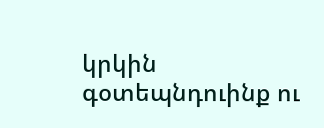կրկին գօտեպնդուինք ու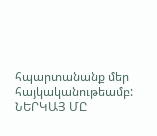հպարտանանք մեր հայկականութեամբ:
ՆԵՐԿԱՅ ՄԸ